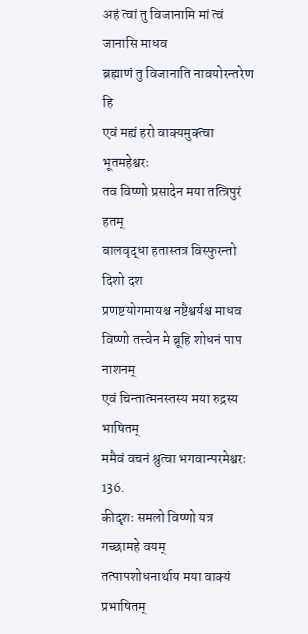अहं त्वां तु विजानामि मां त्वं जानासि माधव
ब्रह्माणं तु विजानाति नावयोरन्तरेण हि
एवं मह्यं हरो वाक्यमुक्त्वा भूतमहेश्वरः
तव विष्णो प्रसादेन मया तत्त्रिपुरं हतम्
बालवृद्धा हतास्तत्र विस्फुरन्तो दिशो दश
प्रणष्टयोगमायश्च नष्टैश्वर्यश्च माधव
विष्णो तत्त्वेन मे ब्रूहि शोधनं पाप नाशनम्
एवं चिन्तात्मनस्तस्य मया रुद्रस्य भाषितम्
ममैवं वचनं श्रुत्वा भगवान्परमेश्वरः 136.
कीदृशः समलो विष्णो यत्र गच्छामहे वयम्
तत्पापशोधनार्थाय मया वाक्यं प्रभाषितम्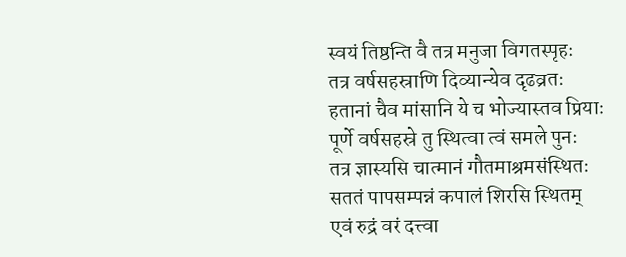स्वयं तिष्ठन्ति वै तत्र मनुजा विगतस्पृहः
तत्र वर्षसहस्राणि दिव्यान्येव दृढव्रतः
हतानां चैव मांसानि ये च भोज्यास्तव प्रियाः
पूर्णे वर्षसहस्रे तु स्थित्वा त्वं समले पुनः
तत्र ज्ञास्यसि चात्मानं गौतमाश्रमसंस्थितः
सततं पापसम्पन्नं कपालं शिरसि स्थितम्
एवं रुद्रं वरं दत्त्वा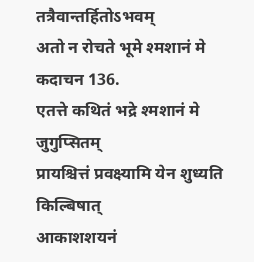तत्रैवान्तर्हितोऽभवम्
अतो न रोचते भूमे श्मशानं मे कदाचन 136.
एतत्ते कथितं भद्रे श्मशानं मे जुगुप्सितम्
प्रायश्चित्तं प्रवक्ष्यामि येन शुध्यति किल्बिषात्
आकाशशयनं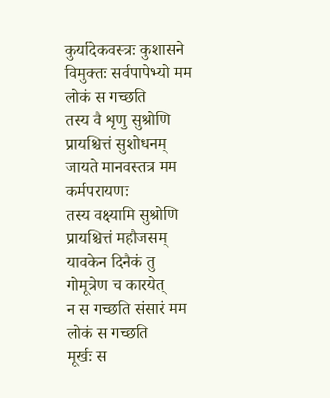कुर्यादेकवस्त्रः कुशासने
विमुक्तः सर्वपापेभ्यो मम लोकं स गच्छति
तस्य वै शृणु सुश्रोणि प्रायश्चित्तं सुशोधनम्
जायते मानवस्तत्र मम कर्मपरायणः
तस्य वक्ष्यामि सुश्रोणि प्रायश्चित्तं महौजसम्
यावकेन दिनैकं तु गोमूत्रेण च कारयेत्
न स गच्छति संसारं मम लोकं स गच्छति
मूर्खः स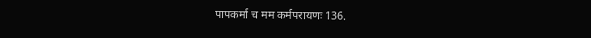पापकर्मा च मम कर्मपरायणः 136.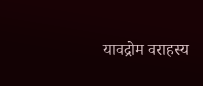यावद्रोम वराहस्य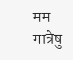मम गात्रेषु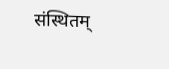संस्थितम्